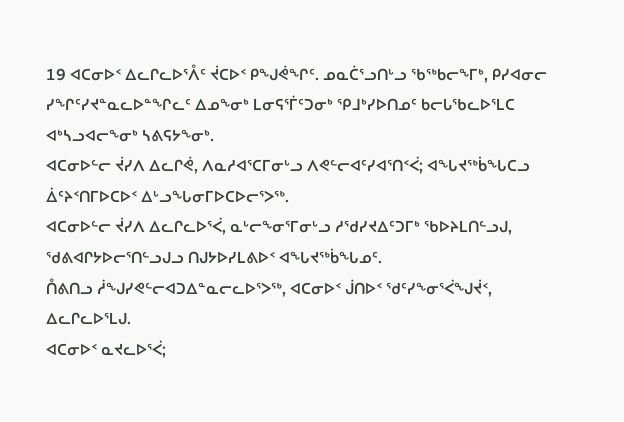19 ᐊᑕᓂᐅᑉ ᐃᓚᒋᓚᐅᕐᐰᑦ ᔫᑕᐅᑉ ᑭᖑᕚᖏᑦ. ᓄᓇᑖᕐᓗᑎᒡᓗ ᖃᖅᑲᓕᖕᒥᒃ, ᑭᓯᐊᓂᓕ ᓯᖏᑦᓯᔪᓐᓇᓚᐅᓐᖏᓚᑦ ᐃᓄᖕᓂᒃ ᒪᓂᕋᕐᒦᑦᑐᓂᒃ ᕿᒧᒃᓯᐅᑎᓄᑦ ᑲᓕᒐᖃᓚᐅᕐᒪᑕ ᐊᒃᓴᓗᐊᓕᖕᓂᒃ ᓴᕕᕋᔭᖕᓂᒃ.
ᐊᑕᓂᐅᓪᓕ ᔫᓯᐱ ᐃᓚᒋᕚ, ᐱᓇᓱᐊᕐᑕᒥᓂᒡᓗ ᐱᕙᓪᓕᐊᑦᓯᐊᕐᑎᑉᐹ; ᐊᖓᔪᖅᑳᖓᑕᓗ ᐄᑦᔨᑉᑎᒥᐅᑕᐅᑉ ᐃᒡᓗᖓᓂᒥᐅᑕᐅᓕᕐᐳᖅ.
ᐊᑕᓂᐅᓪᓕ ᔫᓯᐱ ᐃᓚᒋᓚᐅᕐᐹ, ᓇᒡᓕᖕᓂᕐᒥᓂᒡᓗ ᓱᖁᓯᔪᐃᑦᑐᒥᒃ ᖃᐅᔨᒪᑎᓪᓗᒍ, ᖁᕕᐊᒋᔭᐅᓕᕐᑎᓪᓗᒍᓗ ᑎᒍᔭᐅᓯᒪᕕᐅᑉ ᐊᖓᔪᖅᑳᖓᓄᑦ.
ᑍᕕᑎᓗ ᓲᖑᓯᕙᓪᓕᐊᑐᐃᓐᓇᓕᓚᐅᕐᐳᖅ, ᐊᑕᓂᐅᑉ ᒎᑎᐅᑉ ᖁᑦᓯᖕᓂᕐᐹᖑᔫᑉ, ᐃᓚᒋᓚᐅᕐᒪᒍ.
ᐊᑕᓂᐅᑉ ᓇᔪᓚᐅᕐᐹ;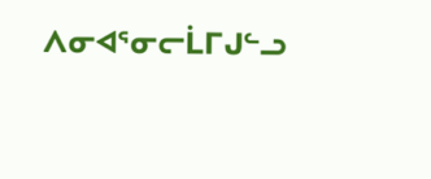ᐱᓂᐊᕐᓂᓕᒫᒥᒍᓪᓗ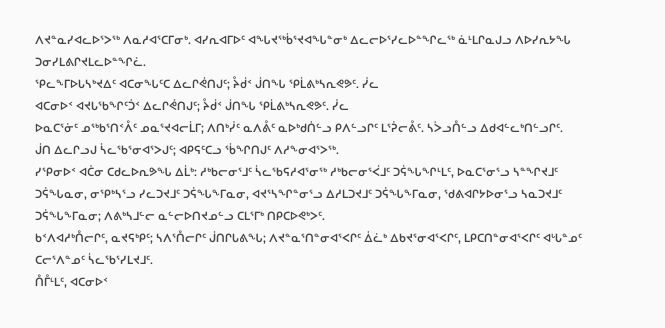ᐱᔪᓐᓇᓯᐊᓚᐅᕐᐳᖅ ᐱᓇᓱᐊᕐᑕᒥᓂᒃ. ᐊᓯᕆᐊᒥᐅᑦ ᐊᖓᔪᖅᑳᕐᔪᐊᖓᓐᓂᒃ ᐃᓚᓕᐅᕐᓯᓚᐅᓐᖏᓚᖅ ᓈᒻᒪᒋᓇᒍᓗ ᐱᐅᓯᕆᔭᖓ ᑐᓂᓯᒪᕕᒋᔪᒪᓚᐅᓐᖏᓛ.
ᕿᓚᖕᒥᐅᒐᓴᒃᔪᐃᑦ ᐊᑕᓂᖓᑦᑕ ᐃᓚᒋᕚᑎᒍᑦ; ᔧᑰᑉ ᒎᑎᖓ ᕿᒫᕕᒃᓴᕆᕙᕗᑦ. ᓰᓚ
ᐊᑕᓂᐅᑉ ᐊᔪᒐᖃᖏᑦᑑᑉ ᐃᓚᒋᕚᑎᒍᑦ; ᔧᑰᑉ ᒎᑎᖓ ᕿᒫᕕᒃᓴᕆᕙᕗᑦ. ᓰᓚ
ᐅᓇᑕᕐᓃᑦ ᓄᖅᑲᕐᑎᑉᐰᑦ ᓄᓇᕐᔪᐊᓕᒫᒥ; ᐱᑎᒃᓰᑦ ᓇᐱᕔᑦ ᓇᐅᒃᑯᑏᓪᓗ ᑭᐱᓪᓗᒋᑦ ᒪᕐᕉᓕᕔᑦ. ᓴᐴᓗᑍᓪᓗ ᐃᑯᐊᓪᓚᒃᑎᓪᓗᒋᑦ.
ᒎᑎ ᐃᓚᒋᓗᒍ ᓵᓚᖃᕐᓂᐊᕐᐳᒍᑦ; ᐊᑭᕋᑦᑕᓗ ᖄᖏᑎᒍᑦ ᐱᓱᖕᓂᐊᕐᐳᖅ.
ᓯᕿᓂᐅᑉ ᐊᑖᓂ ᑕᑯᓚᐅᕆᕗᖓ ᐃᒫᒃ: ᓱᒃᑲᓕᓂᕐᒧᑦ ᓵᓚᖃᕋᓱᐊᕐᓂᖅ ᓱᒃᑲᓕᓂᕐᐹᒧᑦ ᑐᕌᖓᖏᒻᒪᑦ, ᐅᓇᑕᕐᓂᕐᓗ ᓴᓐᖏᔪᒧᑦ ᑐᕌᖓᓇᓂ, ᓂᕿᒃᓴᕐᓗ ᓯᓚᑐᔪᒧᑦ ᑐᕌᖓᖕᒥᓇᓂ, ᐊᔪᕐᓴᖏᓐᓂᕐᓗ ᐃᓱᒪᑐᔪᒧᑦ ᑐᕌᖓᖕᒥᓇᓂ, ᖁᕕᐊᒋᔭᐅᓂᕐᓗ ᓴᓇᑐᔪᒧᑦ ᑐᕌᖓᖕᒥᓇᓂ; ᐱᕕᒃᓴᒧᓪᓕ ᓇᓪᓕᐅᑎᔪᓄᓪᓗ ᑕᒪᕐᒥᒃ ᑎᑭᑕᐅᕙᒃᐳᑦ.
ᑲᑉᐱᐊᓱᒃᑍᓕᒋᑦ, ᓇᔪᕋᒃᑭᑦ; ᓴᐱᕐᑍᓕᒋᑦ ᒎᑎᒋᒐᕕᖓ; ᐱᔪᓐᓇᕐᑎᓐᓂᐊᕐᐸᒋᑦ ᐄᓛᒃ ᐃᑲᔪᕐᓂᐊᕐᐸᒋᑦ, ᒪᑭᑕᑎᓐᓂᐊᕐᐸᒋᑦ ᐊᒡᒐᓐᓄᑦ ᑕᓕᕐᐱᓐᓄᑦ ᓵᓚᖃᕐᓯᒪᔪᒧᑦ.
ᑍᒤᒻᒪᑦ, ᐊᑕᓂᐅᑉ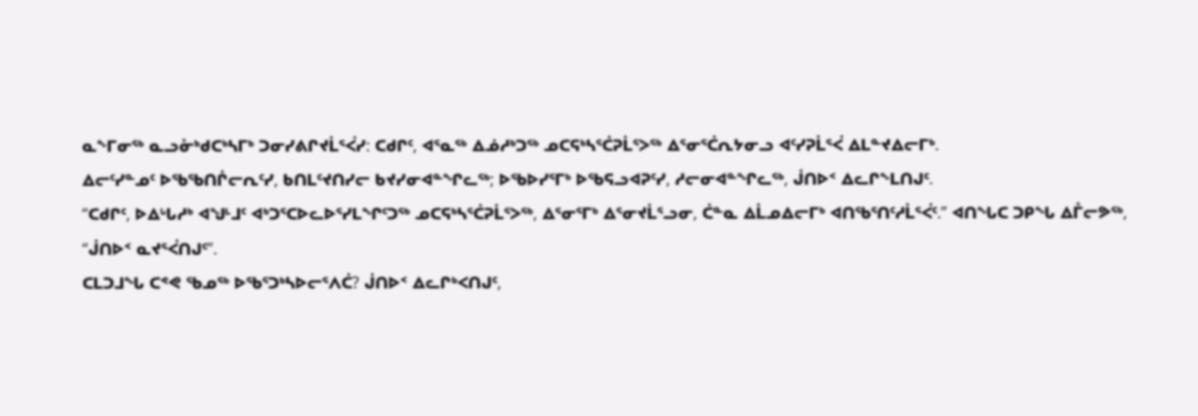ᓇᖕᒥᓂᖅ ᓇᓗᓁᒃᑯᑕᒃᓴᒥᒃ ᑐᓂᓯᕕᒋᔪᒫᕐᐹᓯ: ᑕᑯᒋᑦ, ᐊᕐᓇᖅ ᐃᓅᓱᒃᑐᖅ ᓄᑕᕋᒃᓴᕐᑖᕈᒫᕐᐳᖅ ᐃᕐᓂᕐᑖᕆᔭᓂᓗ ᐊᑦᓯᕈᒫᕐᐹ ᐃᒪᓐᔪᐃᓕᒥᒃ.
ᐃᓕᑦᓯᓐᓄᑦ ᐅᖃᖃᑎᒌᓕᕆᑦᓯ, ᑲᑎᒪᑦᔪᑎᓯᓕ ᑲᔪᓯᓂᐊᓐᖏᓚᖅ; ᐅᖃᐅᓯᕐᒥᒃ ᐅᖃᕋᓗᐊᕈᑦᓯ, ᓱᓕᓂᐊᓐᖏᓚᖅ, ᒎᑎᐅᑉ ᐃᓚᒋᖕᒪᑎᒍᑦ.
“ᑕᑯᒋᑦ, ᐅᐃᒡᒐᓱᒃ ᐊᖑᒻᒧᑦ ᐊᒃᑐᕐᑕᐅᓚᐅᕐᓯᒪᖏᑦᑐᖅ ᓄᑕᕋᒃᓴᕐᑖᕈᒫᕐᐳᖅ, ᐃᕐᓂᕐᒥᒃ ᐃᕐᓂᔪᒫᕐᓗᓂ, ᑖᓐᓇ ᐃᒫᓄᐃᓕᒥᒃ ᐊᑎᖃᕐᑎᑦᓱᒫᕐᐹᑦ.” ᐊᑎᖓᑕ ᑐᑭᖓ ᐃᒤᓕᕗᖅ, “ᒎᑎᐅᑉ ᓇᔪᕐᐹᑎᒍᑦ”.
ᑕᒪᑐᒧᖓ ᑕᕝᕙ ᖃᓄᖅ ᐅᖃᕐᑐᒃᓴᐅᓕᕐᐱᑖ? ᒎᑎᐅᑉ ᐃᓚᒋᒃᐸᑎᒍᑦ,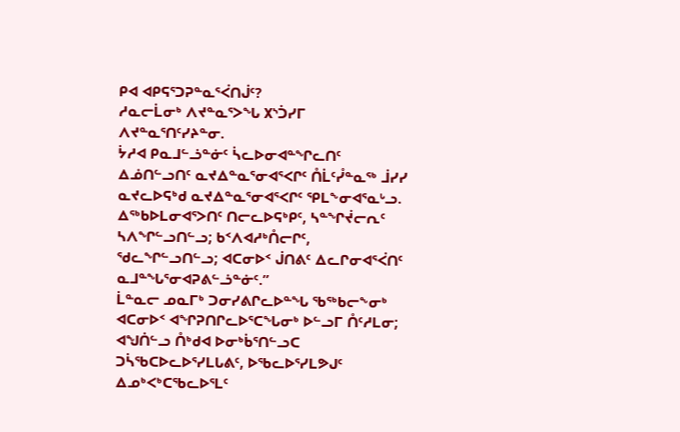ᑭᐊ ᐊᑭᕋᕐᑐᕈᓐᓇᕐᐹᑎᒎᑦ?
ᓱᓇᓕᒫᓂᒃ ᐱᔪᓐᓇᕐᐳᖓ ᙭ᔅᑑᓯᒥ ᐱᔪᓐᓇᕐᑎᑦᓯᔨᓐᓂ.
ᔮᓱᐊ ᑭᓇᒧᓪᓘᓐᓃᑦ ᓵᓚᐅᓂᐊᓐᖏᓚᑎᑦ ᐃᓅᑎᓪᓗᑎᑦ ᓇᔪᐃᓐᓇᕐᓂᐊᕐᐸᒋᑦ ᑍᒫᑦᓮᓐᓇᖅ ᒨᓯᓯ ᓇᔪᓚᐅᕋᒃᑯ ᓇᔪᐃᓐᓇᕐᓂᐊᕐᐸᒋᑦ ᕿᒪᖕᓂᐊᕐᓇᒡᓗ.
ᐃᖅᑲᐅᒪᓂᐊᕐᐳᑎᑦ ᑎᓕᓚᐅᕋᒃᑭᑦ, ᓴᓐᖏᔫᓕᕆᑦ ᓴᐱᖏᓪᓗᑎᓪᓗ; ᑲᑉᐱᐊᓱᒃᑍᓕᒋᑦ, ᖁᓚᖏᓪᓗᑎᓪᓗ; ᐊᑕᓂᐅᑉ ᒎᑎᕕᑦ ᐃᓚᒋᓂᐊᕐᐹᑎᑦ ᓇᒧᓐᖓᕐᓂᐊᕈᕕᓪᓘᓐᓃᑦ.”
ᒫᓐᓇᓕ ᓄᓇᒥᒃ ᑐᓂᓯᕕᒋᓚᐅᓐᖓ ᖃᖅᑲᓕᖕᓂᒃ ᐊᑕᓂᐅᑉ ᐊᖏᕈᑎᒋᓚᐅᕐᑕᖓᓂᒃ ᐅᓪᓗᒥ ᑍᑦᓱᒪᓂ; ᐊᖑᑏᓪᓗ ᑍᒃᑯᐊ ᐅᓂᒃᑳᕐᑎᓪᓗᑕ ᑐᓵᖃᑕᐅᓚᐅᕐᓯᒪᒐᕕᑦ, ᐅᖃᓚᐅᕐᓯᒪᕗᒍᑦ ᐃᓄᒃᐸᒃᑕᖃᓚᐅᕐᒪᑦ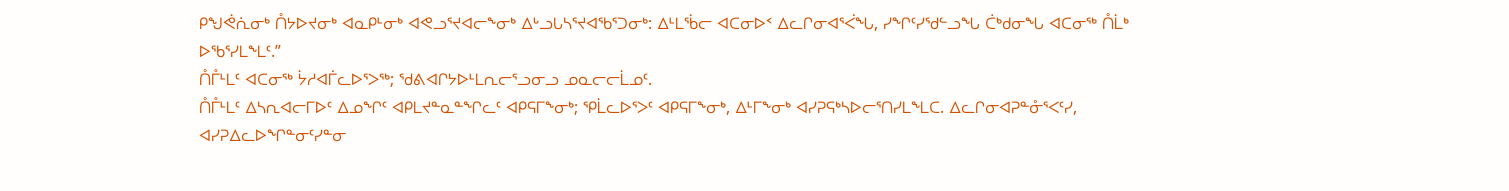ᑭᖑᕚᕇᓂᒃ ᑍᔭᐅᔪᓂᒃ ᐊᓇᑭᒻᓂᒃ ᐊᕙᓗᕐᔪᐊᓕᖕᓂᒃ ᐃᒡᓗᒐᓴᕐᔪᐊᖃᕐᑐᓂᒃ: ᐃᒻᒪᖄᓕ ᐊᑕᓂᐅᑉ ᐃᓚᒋᓂᐊᕐᐹᖓ, ᓯᖏᑦᓯᖁᓪᓗᖓ ᑖᒃᑯᓂᖓ ᐊᑕᓂᖅ ᑍᒫᒃ ᐅᖃᕐᓯᒪᖕᒪᑦ.”
ᑍᒤᒻᒪᑦ ᐊᑕᓂᖅ ᔮᓱᐊᒦᓚᐅᕐᐳᖅ; ᖁᕕᐊᒋᔭᐅᒻᒪᕆᓕᕐᓗᓂᓗ ᓄᓇᓕᓕᒫᓄᑦ.
ᑍᒤᒻᒪᑦ ᐃᓴᕆᐊᓕᒥᐅᑦ ᐃᓄᖏᑦ ᐊᑭᒪᔪᓐᓇᓐᖏᓚᑦ ᐊᑭᕋᒥᖕᓂᒃ; ᕿᒫᓚᐅᕐᐳᑦ ᐊᑭᕋᒥᖕᓂᒃ, ᐃᒻᒥᖕᓂᒃ ᐊᓯᕈᕋᒃᓴᐅᓕᕐᑎᓯᒪᖕᒪᑕ. ᐃᓚᒋᓂᐊᕈᓐᓁᕐᐸᑦᓯ, ᐊᓯᕈᐃᓚᐅᖏᓐᓂᑦᓯᓐᓂ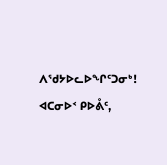ᐱᖁᔭᐅᓚᐅᖏᑦᑐᓂᒃ!
ᐊᑕᓂᐅᑉ ᑭᐅᕔᑦ,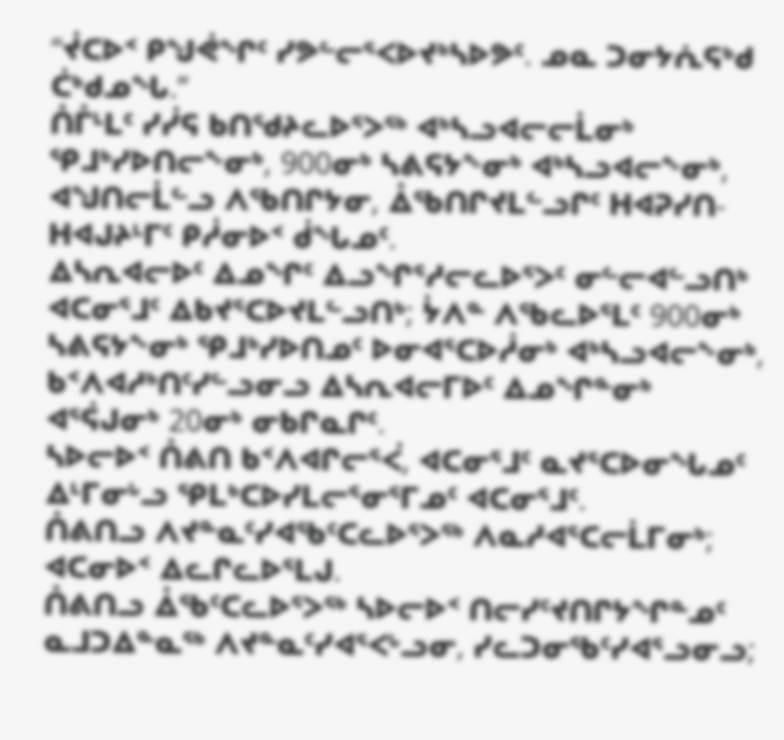“ᔫᑕᐅᑉ ᑭᖑᕚᖏᑦ ᓯᕗᓪᓕᕐᐸᐅᔪᒃᓴᐅᕗᑦ. ᓄᓇ ᑐᓂᔭᕇᕋᒃᑯ ᑖᒃᑯᓄᖓ.”
ᑍᒤᒻᒪᑦ ᓯᓰᕋ ᑲᑎᖁᔨᓚᐅᕐᐳᖅ ᐊᒃᓴᓗᐊᓕᓕᒫᓂᒃ ᕿᒧᒃᓯᐅᑎᓕᖕᓂᒃ, 900ᓂᒃ ᓴᕕᕋᔭᖕᓂᒃ ᐊᒃᓴᓗᐊᓕᖕᓂᒃ, ᐊᖑᑎᓕᒫᓪᓗ ᐱᖃᑎᒋᔭᓂ, ᐂᖃᑎᒋᔪᒪᓪᓗᒋᑦ ᕼᐊᕈᓯᑎ-ᕼᐊᒍᔨᒻᒥᑦ ᑭᓲᓂᐅᑉ ᑰᖓᓄᑦ.
ᐃᓴᕆᐊᓕᐅᑦ ᐃᓄᖏᑦ ᐃᓗᖏᕐᓱᓕᓚᐅᕐᐳᑦ ᓂᓪᓕᐊᓪᓗᑎᒃ ᐊᑕᓂᕐᒧᑦ ᐃᑲᔪᕐᑕᐅᔪᒪᓪᓗᑎᒃ; ᔮᐱᓐ ᐱᖃᓚᐅᕐᒪᑦ 900ᓂᒃ ᓴᕕᕋᔭᖕᓂᒃ ᕿᒧᒃᓯᐅᑎᓄᑦ ᐅᓂᐊᕐᑕᐅᓲᓂᒃ ᐊᒃᓴᓗᐊᓕᖕᓂᒃ, ᑲᑉᐱᐊᓱᒃᑎᑦᓯᓪᓗᓂᓗ ᐃᓴᕆᐊᓕᒥᐅᑦ ᐃᓄᖏᓐᓂᒃ ᐊᕐᕌᒍᓂᒃ 20ᓂᒃ ᓂᑲᒋᓇᒋᑦ.
ᓴᐅᓕᐅᑉ ᑍᕕᑎ ᑲᑉᐱᐊᒋᓕᕐᐹ, ᐊᑕᓂᕐᒧᑦ ᓇᔪᕐᑕᐅᓂᖓᓄᑦ ᐃᒻᒥᓂᒡᓗ ᕿᒪᒃᑕᐅᓯᒪᓕᕐᓂᕐᒥᓄᑦ ᐊᑕᓂᕐᒧᑦ.
ᑍᕕᑎᓗ ᐱᔪᓐᓇᑦᓯᐊᖃᑦᑕᓚᐅᕐᐳᖅ ᐱᓇᓱᐊᕐᑕᓕᒫᒥᓂᒃ; ᐊᑕᓂᐅᑉ ᐃᓚᒋᓚᐅᕐᒪᒍ.
ᑍᕕᑎᓗ ᐂᖃᑦᑕᓚᐅᕐᐳᖅ ᓴᐅᓕᐅᑉ ᑎᓕᓯᑦᔪᑎᒋᔭᖏᓐᓄᑦ ᓇᒧᑐᐃᓐᓇᖅ ᐱᔪᓐᓇᑦᓯᐊᕐᐸᒡᓗᓂ, ᓯᓚᑐᓂᖃᑦᓯᐊᕐᓗᓂᓗ;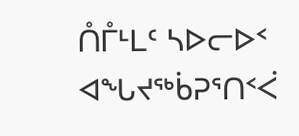ᑍᒤᒻᒪᑦ ᓴᐅᓕᐅᑉ ᐊᖓᔪᖅᑳᕈᕐᑎᑉᐹ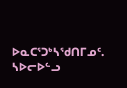ᐅᓇᑕᕐᑐᒃᓴᖁᑎᒥᓄᑦ. ᓴᐅᓕᐅᓪᓗ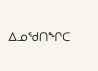ᐃᓄᖁᑎᖏᑕ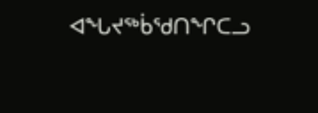ᐊᖓᔪᖅᑳᖁᑎᖏᑕᓗ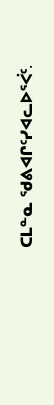ᑕᒪᓐᓇ ᖁᕕᐊᒋᑦᓯᐊᓚᐅᕐᐹᑦ.